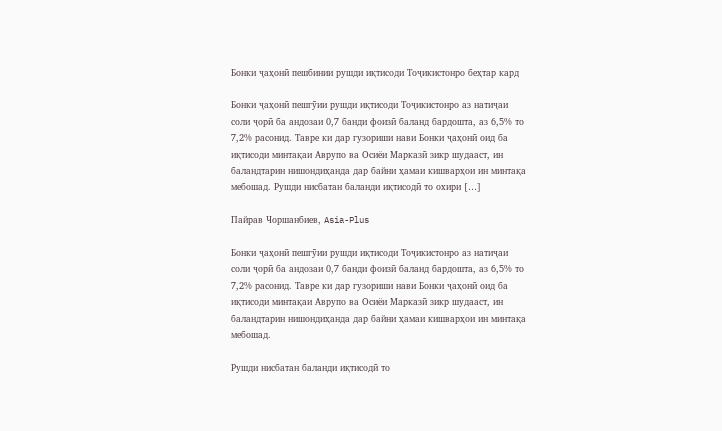Бонки ҷаҳонӣ пешбинии рушди иқтисоди Тоҷикистонро беҳтар кард

Бонки ҷаҳонӣ пешгӯии рушди иқтисоди Тоҷикистонро аз натиҷаи соли ҷорӣ ба андозаи 0,7 банди фоизӣ баланд бардошта, аз 6,5% то 7,2% расонид. Тавре ки дар гузориши нави Бонки ҷаҳонӣ оид ба иқтисоди минтақаи Аврупо ва Осиёи Марказӣ зикр шудааст, ин баландтарин нишондиҳанда дар байни ҳамаи кишварҳои ин минтақа мебошад. Рушди нисбатан баланди иқтисодӣ то охири […]

Пайрав Чоршанбиев, Asia-Plus

Бонки ҷаҳонӣ пешгӯии рушди иқтисоди Тоҷикистонро аз натиҷаи соли ҷорӣ ба андозаи 0,7 банди фоизӣ баланд бардошта, аз 6,5% то 7,2% расонид. Тавре ки дар гузориши нави Бонки ҷаҳонӣ оид ба иқтисоди минтақаи Аврупо ва Осиёи Марказӣ зикр шудааст, ин баландтарин нишондиҳанда дар байни ҳамаи кишварҳои ин минтақа мебошад.

Рушди нисбатан баланди иқтисодӣ то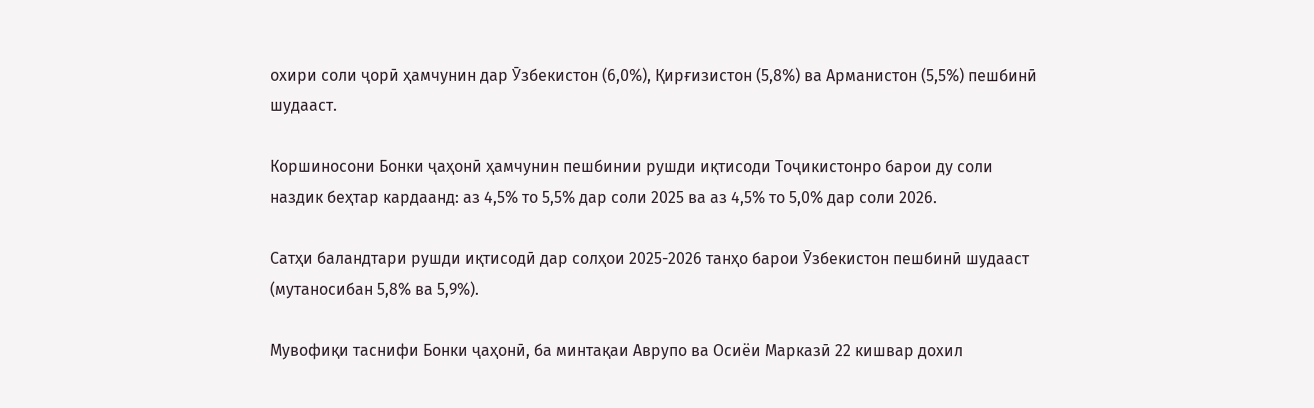охири соли ҷорӣ ҳамчунин дар Ӯзбекистон (6,0%), Қирғизистон (5,8%) ва Арманистон (5,5%) пешбинӣ шудааст.

Коршиносони Бонки ҷаҳонӣ ҳамчунин пешбинии рушди иқтисоди Тоҷикистонро барои ду соли наздик беҳтар кардаанд: аз 4,5% то 5,5% дар соли 2025 ва аз 4,5% то 5,0% дар соли 2026.

Сатҳи баландтари рушди иқтисодӣ дар солҳои 2025-2026 танҳо барои Ӯзбекистон пешбинӣ шудааст (мутаносибан 5,8% ва 5,9%).

Мувофиқи таснифи Бонки ҷаҳонӣ, ба минтақаи Аврупо ва Осиёи Марказӣ 22 кишвар дохил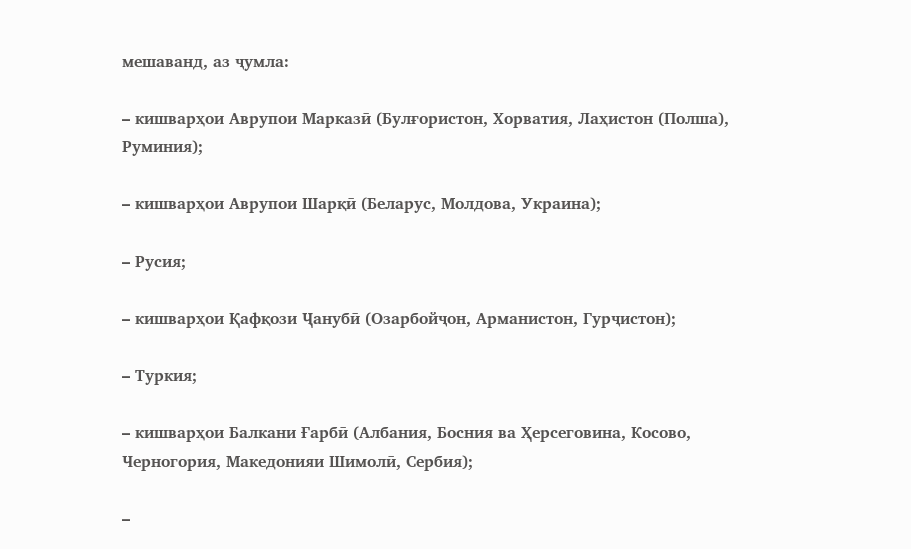мешаванд, аз ҷумла:

– кишварҳои Аврупои Марказӣ (Булғористон, Хорватия, Лаҳистон (Полша), Руминия);

– кишварҳои Аврупои Шарқӣ (Беларус, Молдова, Украина);

– Русия;

– кишварҳои Қафқози Ҷанубӣ (Озарбойҷон, Арманистон, Гурҷистон);

– Туркия;

– кишварҳои Балкани Ғарбӣ (Албания, Босния ва Ҳерсеговина, Косово, Черногория, Македонияи Шимолӣ, Сербия);

–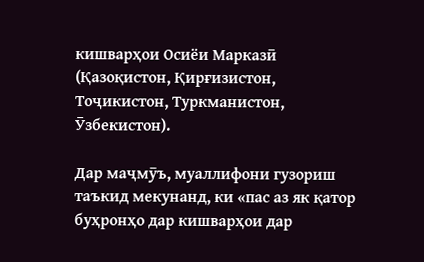кишварҳои Осиёи Марказӣ (Қазоқистон, Қирғизистон, Тоҷикистон, Туркманистон, Ӯзбекистон).

Дар маҷмӯъ, муаллифони гузориш таъкид мекунанд, ки «пас аз як қатор буҳронҳо дар кишварҳои дар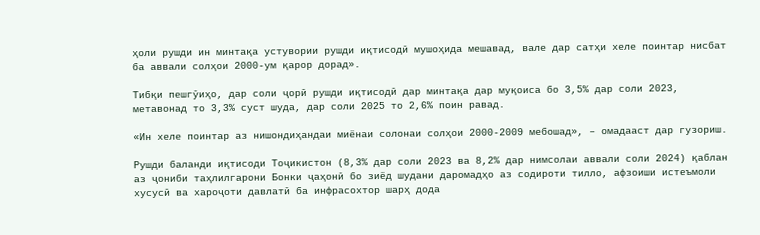ҳоли рушди ин минтақа устувории рушди иқтисодӣ мушоҳида мешавад, вале дар сатҳи хеле поинтар нисбат ба аввали солҳои 2000-ум қарор дорад».

Тибқи пешгӯиҳо, дар соли ҷорӣ рушди иқтисодӣ дар минтақа дар муқоиса бо 3,5% дар соли 2023, метавонад то 3,3% суст шуда, дар соли 2025 то 2,6% поин равад.

«Ин хеле поинтар аз нишондиҳандаи миёнаи солонаи солҳои 2000-2009 мебошад», – омадааст дар гузориш.

Рушди баланди иқтисоди Тоҷикистон (8,3% дар соли 2023 ва 8,2% дар нимсолаи аввали соли 2024) қаблан аз ҷониби таҳлилгарони Бонки ҷаҳонӣ бо зиёд шудани даромадҳо аз содироти тилло, афзоиши истеъмоли хусусӣ ва хароҷоти давлатӣ ба инфрасохтор шарҳ дода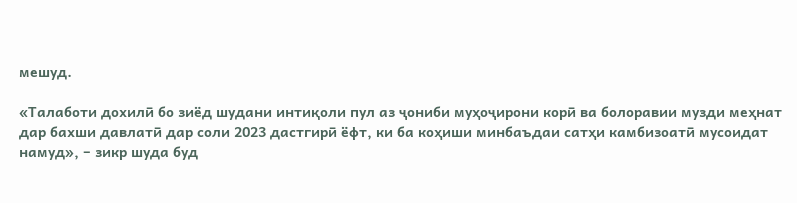мешуд.

«Талаботи дохилӣ бо зиёд шудани интиқоли пул аз ҷониби муҳоҷирони корӣ ва болоравии музди меҳнат дар бахши давлатӣ дар соли 2023 дастгирӣ ёфт, ки ба коҳиши минбаъдаи сатҳи камбизоатӣ мусоидат намуд», – зикр шуда буд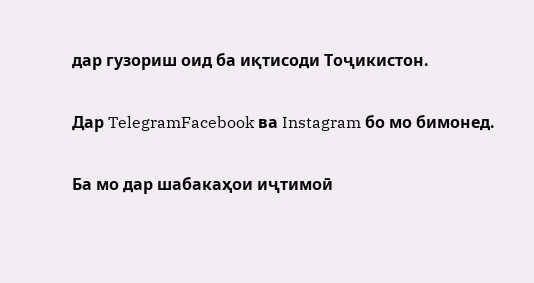дар гузориш оид ба иқтисоди Тоҷикистон.

Дар TelegramFacebook ва Instagram бо мо бимонед.

Ба мо дар шабакаҳои иҷтимоӣ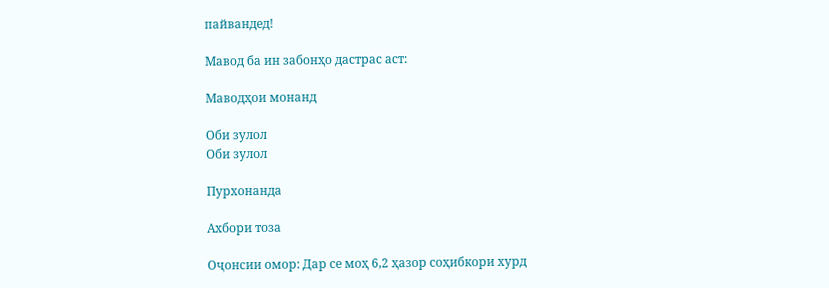пайвандед!

Мавод ба ин забонҳо дастрас аст:

Маводҳои монанд

Оби зулол
Оби зулол

Пурхонанда

Ахбори тоза

Оҷонсии омор: Дар се моҳ 6,2 ҳазор соҳибкори хурд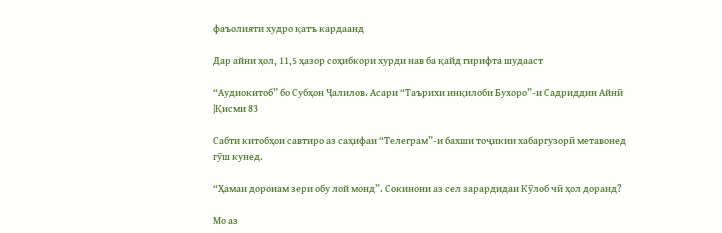фаъолияти худро қатъ кардаанд

Дар айни ҳол, 11,5 ҳазор соҳибкори хурди нав ба қайд гирифта шудааст

“Аудиокитоб” бо Субҳон Ҷалилов. Асари “Таърихи инқилоби Бухоро”-и Садриддин Айнӣ |Қисми 83

Cабти китобҳои савтиро аз саҳифаи “Телеграм”-и бахши тоҷикии хабаргузорӣ метавонед гӯш кунед.

“Ҳамаи дороиам зери обу лой монд”. Сокинони аз сел зарардидаи Кӯлоб чӣ ҳол доранд?

Мо аз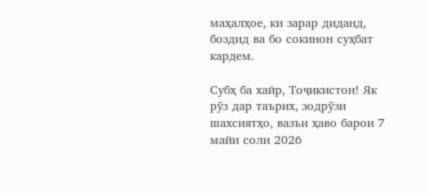маҳалҳое, ки зарар диданд, боздид ва бо сокинон суҳбат кардем.

Субҳ ба хайр, Тоҷикистон! Як рӯз дар таърих, зодрӯзи шахсиятҳо, вазъи ҳаво барои 7 майи соли 2026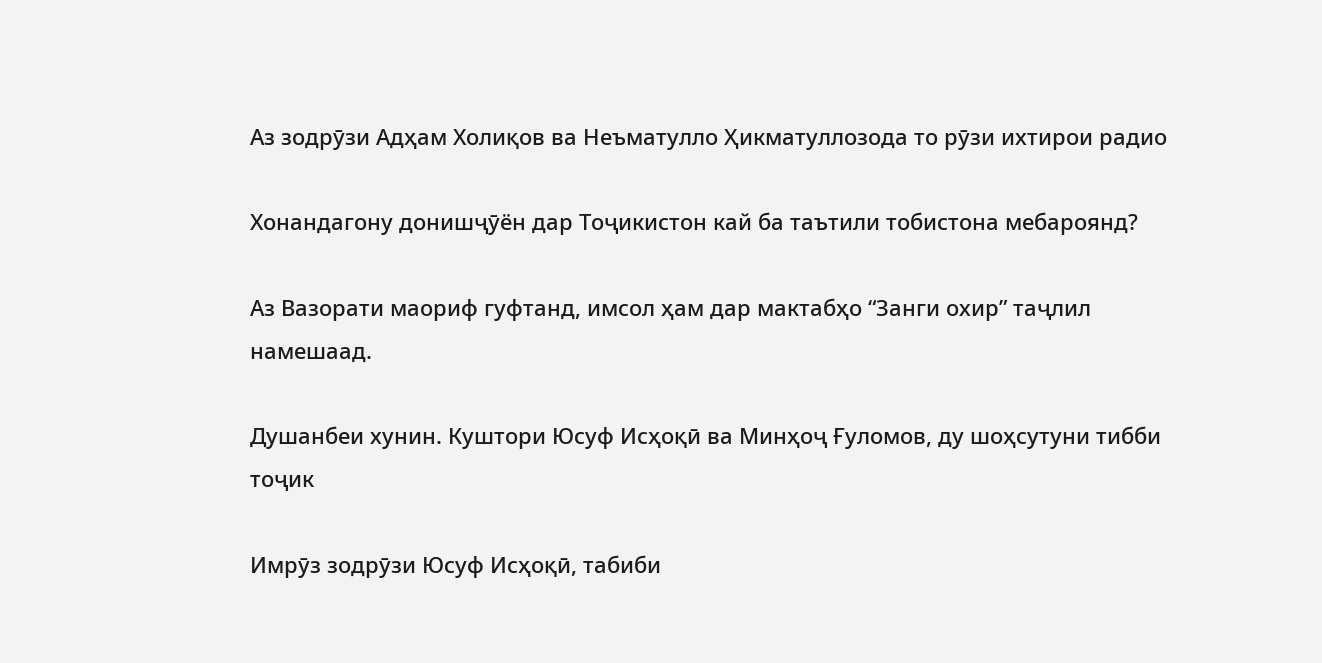Аз зодрӯзи Адҳам Холиқов ва Неъматулло Ҳикматуллозода то рӯзи ихтирои радио

Хонандагону донишҷӯён дар Тоҷикистон кай ба таътили тобистона мебароянд?

Аз Вазорати маориф гуфтанд, имсол ҳам дар мактабҳо “Занги охир” таҷлил намешаад.

Душанбеи хунин. Куштори Юсуф Исҳоқӣ ва Минҳоҷ Ғуломов, ду шоҳсутуни тибби тоҷик

Имрӯз зодрӯзи Юсуф Исҳоқӣ, табиби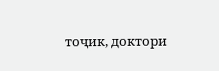тоҷик, доктори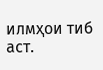илмҳои тиб аст.